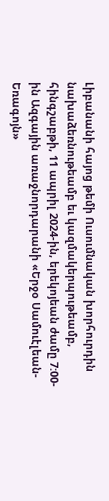Լիբանանի հայոց թեմի Ուսումնական խորհուրդին նախաձեռնութեամբ եւ կազմակերպութեամբ, հինգշաբթի, 11 ապրիլ 2024-ին, երեկոյեան ժամը 7:00-ին Ազգային առաջնորդարանի «Երջօ Սամուէլեան-Եռագոյն»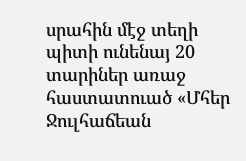սրահին մէջ տեղի պիտի ունենայ 20 տարիներ առաջ հաստատուած «Մհեր Ջուլհաճեան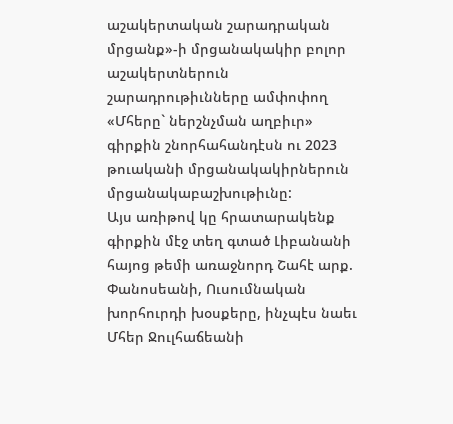աշակերտական շարադրական մրցանք»-ի մրցանակակիր բոլոր աշակերտներուն շարադրութիւնները ամփոփող «Մհերը` ներշնչման աղբիւր» գիրքին շնորհահանդէսն ու 2023 թուականի մրցանակակիրներուն մրցանակաբաշխութիւնը:
Այս առիթով կը հրատարակենք գիրքին մէջ տեղ գտած Լիբանանի հայոց թեմի առաջնորդ Շահէ արք. Փանոսեանի, Ուսումնական խորհուրդի խօսքերը, ինչպէս նաեւ Մհեր Ջուլհաճեանի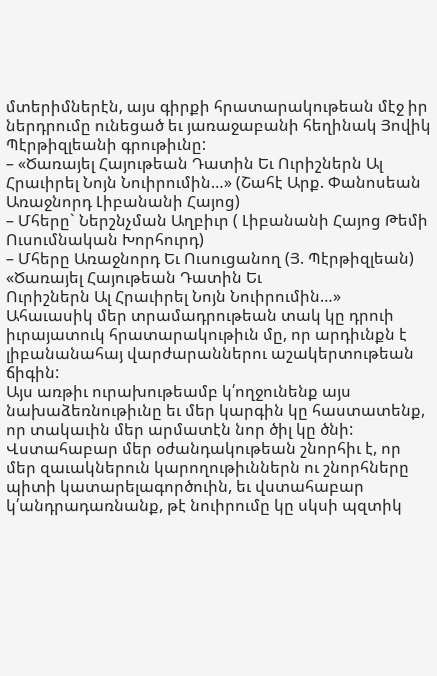մտերիմներէն, այս գիրքի հրատարակութեան մէջ իր ներդրումը ունեցած եւ յառաջաբանի հեղինակ Յովիկ Պէրթիզլեանի գրութիւնը:
– «Ծառայել Հայութեան Դատին Եւ Ուրիշներն Ալ Հրաւիրել Նոյն Նուիրումին…» (Շահէ Արք. Փանոսեան Առաջնորդ Լիբանանի Հայոց)
– Մհերը` Ներշնչման Աղբիւր ( Լիբանանի Հայոց Թեմի Ուսումնական Խորհուրդ)
– Մհերը Առաջնորդ Եւ Ուսուցանող (Յ. Պէրթիզլեան)
«Ծառայել Հայութեան Դատին Եւ
Ուրիշներն Ալ Հրաւիրել Նոյն Նուիրումին…»
Ահաւասիկ մեր տրամադրութեան տակ կը դրուի իւրայատուկ հրատարակութիւն մը, որ արդիւնքն է լիբանանահայ վարժարաններու աշակերտութեան ճիգին:
Այս առթիւ ուրախութեամբ կ՛ողջունենք այս նախաձեռնութիւնը եւ մեր կարգին կը հաստատենք, որ տակաւին մեր արմատէն նոր ծիլ կը ծնի: Վստահաբար մեր օժանդակութեան շնորհիւ է, որ մեր զաւակներուն կարողութիւններն ու շնորհները պիտի կատարելագործուին, եւ վստահաբար կ՛անդրադառնանք, թէ նուիրումը կը սկսի պզտիկ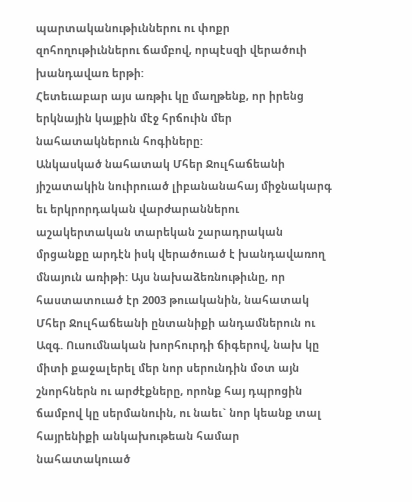պարտականութիւններու ու փոքր զոհողութիւններու ճամբով, որպէսզի վերածուի խանդավառ երթի:
Հետեւաբար այս առթիւ կը մաղթենք, որ իրենց երկնային կայքին մէջ հրճուին մեր նահատակներուն հոգիները:
Անկասկած նահատակ Մհեր Ջուլհաճեանի յիշատակին նուիրուած լիբանանահայ միջնակարգ եւ երկրորդական վարժարաններու աշակերտական տարեկան շարադրական մրցանքը արդէն իսկ վերածուած է խանդավառող մնայուն առիթի: Այս նախաձեռնութիւնը, որ հաստատուած էր 2003 թուականին, նահատակ Մհեր Ջուլհաճեանի ընտանիքի անդամներուն ու Ազգ. Ուսումնական խորհուրդի ճիգերով, նախ կը միտի քաջալերել մեր նոր սերունդին մօտ այն շնորհներն ու արժէքները, որոնք հայ դպրոցին ճամբով կը սերմանուին, ու նաեւ` նոր կեանք տալ հայրենիքի անկախութեան համար նահատակուած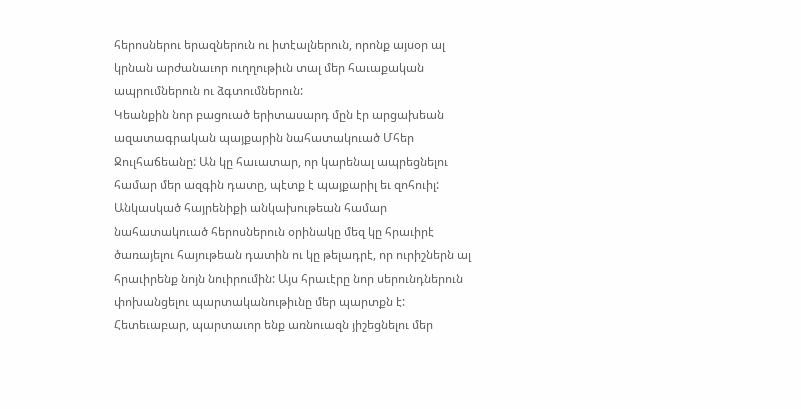հերոսներու երազներուն ու իտէալներուն, որոնք այսօր ալ կրնան արժանաւոր ուղղութիւն տալ մեր հաւաքական ապրումներուն ու ձգտումներուն:
Կեանքին նոր բացուած երիտասարդ մըն էր արցախեան ազատագրական պայքարին նահատակուած Մհեր Ջուլհաճեանը: Ան կը հաւատար, որ կարենալ ապրեցնելու համար մեր ազգին դատը, պէտք է պայքարիլ եւ զոհուիլ:
Անկասկած հայրենիքի անկախութեան համար նահատակուած հերոսներուն օրինակը մեզ կը հրաւիրէ ծառայելու հայութեան դատին ու կը թելադրէ, որ ուրիշներն ալ հրաւիրենք նոյն նուիրումին: Այս հրաւէրը նոր սերունդներուն փոխանցելու պարտականութիւնը մեր պարտքն է: Հետեւաբար, պարտաւոր ենք առնուազն յիշեցնելու մեր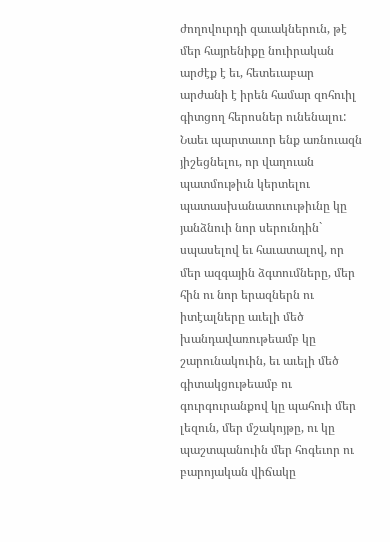ժողովուրդի զաւակներուն, թէ մեր հայրենիքը նուիրական արժէք է եւ, հետեւաբար արժանի է իրեն համար զոհուիլ գիտցող հերոսներ ունենալու: Նաեւ պարտաւոր ենք առնուազն յիշեցնելու, որ վաղուան պատմութիւն կերտելու պատասխանատուութիւնը կը յանձնուի նոր սերունդին` սպասելով եւ հաւատալով, որ մեր ազգային ձգտումները, մեր հին ու նոր երազներն ու իտէալները աւելի մեծ խանդավառութեամբ կը շարունակուին, եւ աւելի մեծ գիտակցութեամբ ու գուրգուրանքով կը պահուի մեր լեզուն, մեր մշակոյթը, ու կը պաշտպանուին մեր հոգեւոր ու բարոյական վիճակը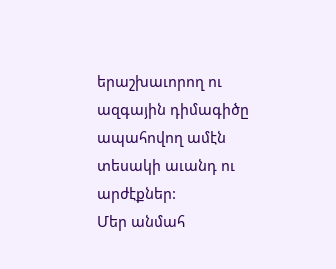երաշխաւորող ու ազգային դիմագիծը ապահովող ամէն տեսակի աւանդ ու արժէքներ:
Մեր անմահ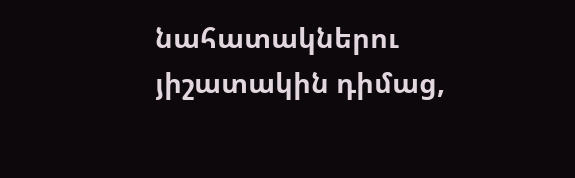նահատակներու յիշատակին դիմաց,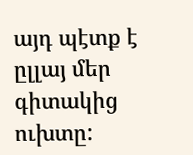այդ պէտք է ըլլայ մեր գիտակից ուխտը: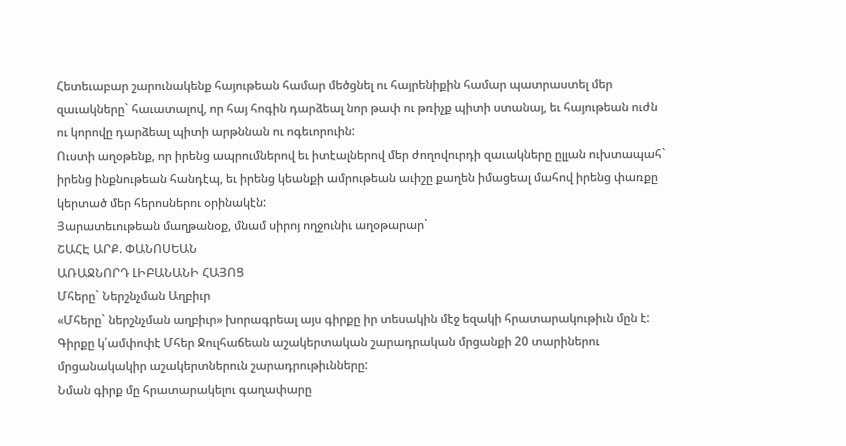Հետեւաբար շարունակենք հայութեան համար մեծցնել ու հայրենիքին համար պատրաստել մեր զաւակները` հաւատալով, որ հայ հոգին դարձեալ նոր թափ ու թռիչք պիտի ստանայ, եւ հայութեան ուժն ու կորովը դարձեալ պիտի արթննան ու ոգեւորուին:
Ուստի աղօթենք, որ իրենց ապրումներով եւ իտէալներով մեր ժողովուրդի զաւակները ըլլան ուխտապահ` իրենց ինքնութեան հանդէպ, եւ իրենց կեանքի ամրութեան աւիշը քաղեն իմացեալ մահով իրենց փառքը կերտած մեր հերոսներու օրինակէն:
Յարատեւութեան մաղթանօք, մնամ սիրոյ ողջունիւ աղօթարար`
ՇԱՀԷ ԱՐՔ. ՓԱՆՈՍԵԱՆ
ԱՌԱՋՆՈՐԴ ԼԻԲԱՆԱՆԻ ՀԱՅՈՑ
Մհերը` Ներշնչման Աղբիւր
«Մհերը` ներշնչման աղբիւր» խորագրեալ այս գիրքը իր տեսակին մէջ եզակի հրատարակութիւն մըն է: Գիրքը կ՛ամփոփէ Մհեր Ջուլհաճեան աշակերտական շարադրական մրցանքի 20 տարիներու մրցանակակիր աշակերտներուն շարադրութիւնները:
Նման գիրք մը հրատարակելու գաղափարը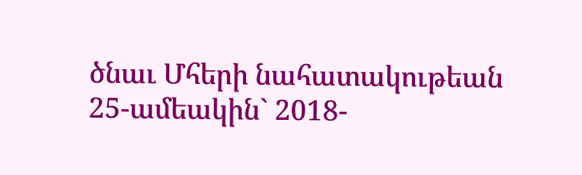ծնաւ Մհերի նահատակութեան 25-ամեակին` 2018-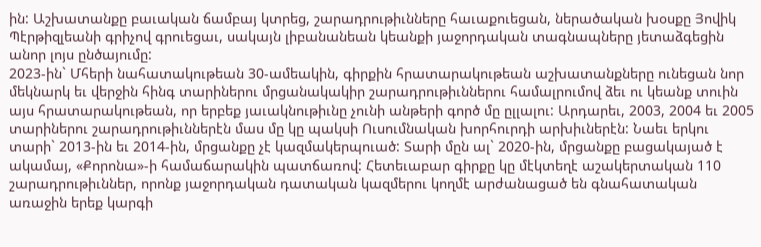ին: Աշխատանքը բաւական ճամբայ կտրեց, շարադրութիւնները հաւաքուեցան, ներածական խօսքը Յովիկ Պէրթիզլեանի գրիչով գրուեցաւ, սակայն լիբանանեան կեանքի յաջորդական տագնապները յետաձգեցին անոր լոյս ընծայումը:
2023-ին` Մհերի նահատակութեան 30-ամեակին, գիրքին հրատարակութեան աշխատանքները ունեցան նոր մեկնարկ եւ վերջին հինգ տարիներու մրցանակակիր շարադրութիւններու համալրումով ձեւ ու կեանք տուին այս հրատարակութեան, որ երբեք յաւակնութիւնը չունի անթերի գործ մը ըլլալու: Արդարեւ, 2003, 2004 եւ 2005 տարիներու շարադրութիւններէն մաս մը կը պակսի Ուսումնական խորհուրդի արխիւներէն: Նաեւ երկու տարի` 2013-ին եւ 2014-ին, մրցանքը չէ կազմակերպուած: Տարի մըն ալ` 2020-ին, մրցանքը բացակայած է ակամայ, «Քորոնա»-ի համաճարակին պատճառով: Հետեւաբար գիրքը կը մէկտեղէ աշակերտական 110 շարադրութիւններ, որոնք յաջորդական դատական կազմերու կողմէ արժանացած են գնահատական առաջին երեք կարգի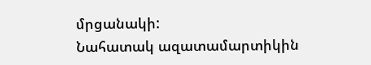մրցանակի:
Նահատակ ազատամարտիկին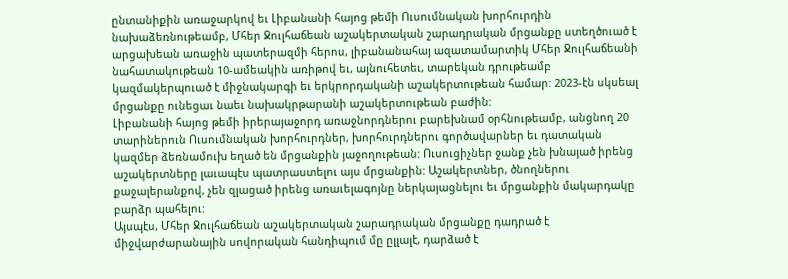ընտանիքին առաջարկով եւ Լիբանանի հայոց թեմի Ուսումնական խորհուրդին նախաձեռնութեամբ, Մհեր Ջուլհաճեան աշակերտական շարադրական մրցանքը ստեղծուած է արցախեան առաջին պատերազմի հերոս, լիբանանահայ ազատամարտիկ Մհեր Ջուլհաճեանի նահատակութեան 10-ամեակին առիթով եւ, այնուհետեւ, տարեկան դրութեամբ կազմակերպուած է միջնակարգի եւ երկրորդականի աշակերտութեան համար: 2023-էն սկսեալ մրցանքը ունեցաւ նաեւ նախակրթարանի աշակերտութեան բաժին:
Լիբանանի հայոց թեմի իրերայաջորդ առաջնորդներու բարեխնամ օրհնութեամբ, անցնող 20 տարիներուն Ուսումնական խորհուրդներ, խորհուրդներու գործավարներ եւ դատական կազմեր ձեռնամուխ եղած են մրցանքին յաջողութեան: Ուսուցիչներ ջանք չեն խնայած իրենց աշակերտները լաւապէս պատրաստելու այս մրցանքին: Աշակերտներ, ծնողներու քաջալերանքով, չեն զլացած իրենց առաւելագոյնը ներկայացնելու եւ մրցանքին մակարդակը բարձր պահելու:
Այսպէս, Մհեր Ջուլհաճեան աշակերտական շարադրական մրցանքը դադրած է միջվարժարանային սովորական հանդիպում մը ըլլալէ, դարձած է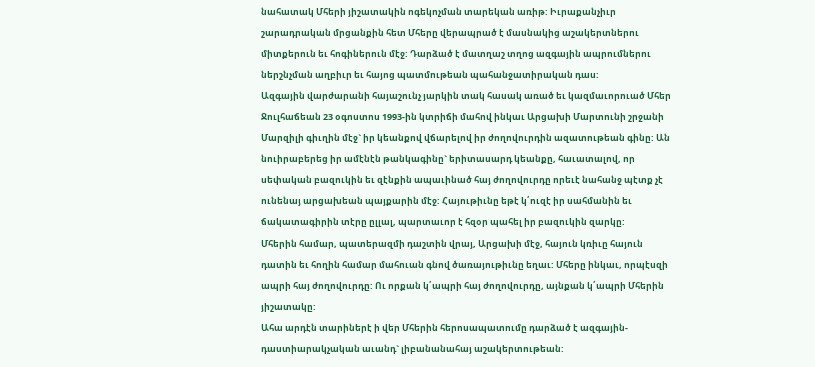նահատակ Մհերի յիշատակին ոգեկոչման տարեկան առիթ: Իւրաքանչիւր շարադրական մրցանքին հետ Մհերը վերապրած է մասնակից աշակերտներու միտքերուն եւ հոգիներուն մէջ: Դարձած է մատղաշ տղոց ազգային ապրումներու ներշնչման աղբիւր եւ հայոց պատմութեան պահանջատիրական դաս:
Ազգային վարժարանի հայաշունչ յարկին տակ հասակ առած եւ կազմաւորուած Մհեր Ջուլհաճեան 23 օգոստոս 1993-ին կտրիճի մահով ինկաւ Արցախի Մարտունի շրջանի Մարզիլի գիւղին մէջ` իր կեանքով վճարելով իր ժողովուրդին ազատութեան գինը: Ան նուիրաբերեց իր ամէնէն թանկագինը` երիտասարդ կեանքը, հաւատալով, որ սեփական բազուկին եւ զէնքին ապաւինած հայ ժողովուրդը որեւէ նահանջ պէտք չէ ունենայ արցախեան պայքարին մէջ: Հայութիւնը եթէ կ՛ուզէ իր սահմանին եւ ճակատագիրին տէրը ըլլալ, պարտաւոր է հզօր պահել իր բազուկին զարկը:
Մհերին համար, պատերազմի դաշտին վրայ, Արցախի մէջ, հայուն կռիւը հայուն դատին եւ հողին համար մահուան գնով ծառայութիւնը եղաւ: Մհերը ինկաւ, որպէսզի ապրի հայ ժողովուրդը: Ու որքան կ՛ապրի հայ ժողովուրդը, այնքան կ՛ապրի Մհերին յիշատակը:
Ահա արդէն տարիներէ ի վեր Մհերին հերոսապատումը դարձած է ազգային-դաստիարակչական աւանդ` լիբանանահայ աշակերտութեան: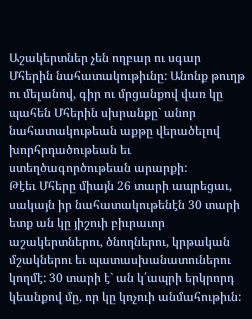Աշակերտներ չեն ողբար ու սգար Մհերին նահատակութիւնը: Անոնք թուղթ ու մելանով, գիր ու մրցանքով վառ կը պահեն Մհերին սխրանքը` անոր նահատակութեան աքթը վերածելով խորհրդածութեան եւ ստեղծագործութեան արարքի:
Թէեւ Մհերը միայն 26 տարի ապրեցաւ, սակայն իր նահատակութենէն 30 տարի ետք ան կը յիշուի բիւրաւոր աշակերտներու, ծնողներու, կրթական մշակներու եւ պատասխանատուներու կողմէ: 30 տարի է` ան կ՛ապրի երկրորդ կեանքով մը, որ կը կոչուի անմահութիւն: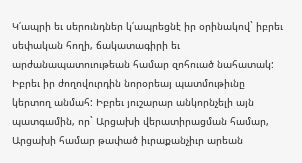Կ՛ապրի եւ սերունդներ կ՛ապրեցնէ իր օրինակով` իբրեւ սեփական հողի, ճակատագիրի եւ արժանապատուութեան համար զոհուած նահատակ: Իբրեւ իր ժողովուրդին նորօրեայ պատմութիւնը կերտող անմահ: Իբրեւ յուշարար անկորնչելի այն պատգամին, որ` Արցախի վերատիրացման համար, Արցախի համար թափած իւրաքանչիւր արեան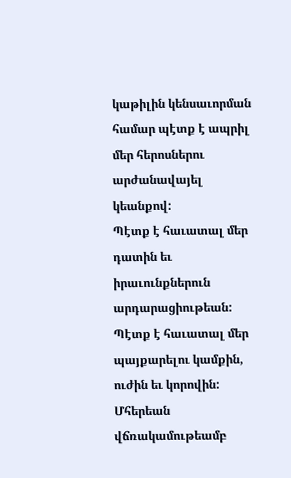կաթիլին կենսաւորման համար պէտք է ապրիլ մեր հերոսներու արժանավայել կեանքով:
Պէտք է հաւատալ մեր դատին եւ իրաւունքներուն արդարացիութեան:
Պէտք է հաւատալ մեր պայքարելու կամքին, ուժին եւ կորովին:
Մհերեան վճռակամութեամբ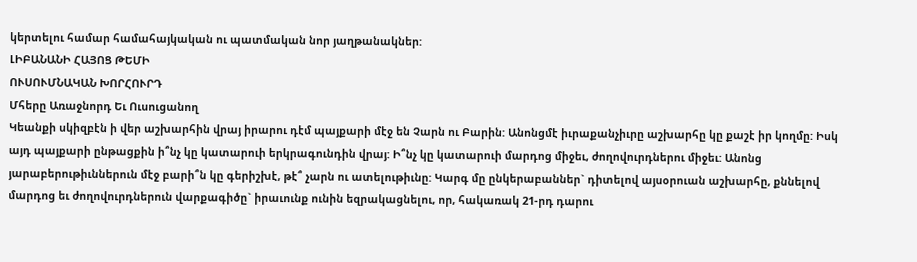կերտելու համար համահայկական ու պատմական նոր յաղթանակներ:
ԼԻԲԱՆԱՆԻ ՀԱՅՈՑ ԹԵՄԻ
ՈՒՍՈՒՄՆԱԿԱՆ ԽՈՐՀՈՒՐԴ
Մհերը Առաջնորդ Եւ Ուսուցանող
Կեանքի սկիզբէն ի վեր աշխարհին վրայ իրարու դէմ պայքարի մէջ են Չարն ու Բարին: Անոնցմէ իւրաքանչիւրը աշխարհը կը քաշէ իր կողմը: Իսկ այդ պայքարի ընթացքին ի՞նչ կը կատարուի երկրագունդին վրայ: Ի՞նչ կը կատարուի մարդոց միջեւ, ժողովուրդներու միջեւ: Անոնց յարաբերութիւններուն մէջ բարի՞ն կը գերիշխէ, թէ՞ չարն ու ատելութիւնը: Կարգ մը ընկերաբաններ` դիտելով այսօրուան աշխարհը, քննելով մարդոց եւ ժողովուրդներուն վարքագիծը` իրաւունք ունին եզրակացնելու, որ, հակառակ 21-րդ դարու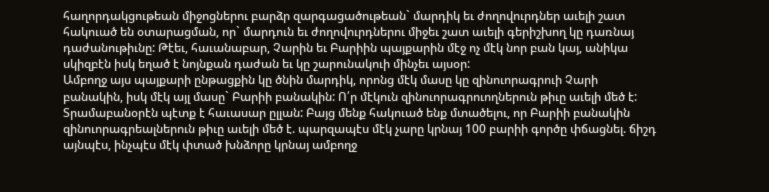հաղորդակցութեան միջոցներու բարձր զարգացածութեան` մարդիկ եւ ժողովուրդներ աւելի շատ հակուած են օտարացման, որ` մարդուն եւ ժողովուրդներու միջեւ շատ աւելի գերիշխող կը դառնայ դաժանութիւնը: Թէեւ, հաւանաբար, Չարին եւ Բարիին պայքարին մէջ ոչ մէկ նոր բան կայ, անիկա սկիզբէն իսկ եղած է նոյնքան դաժան եւ կը շարունակուի մինչեւ այսօր:
Ամբողջ այս պայքարի ընթացքին կը ծնին մարդիկ, որոնց մէկ մասը կը զինուորագրուի Չարի բանակին, իսկ մէկ այլ մասը` Բարիի բանակին: Ո՛ր մէկուն զինուորագրուողներուն թիւը աւելի մեծ է: Տրամաբանօրէն պէտք է հաւասար ըլլան: Բայց մենք հակուած ենք մտածելու, որ Բարիի բանակին զինուորագրեալներուն թիւը աւելի մեծ է. պարզապէս մէկ չարը կրնայ 100 բարիի գործը փճացնել. ճիշդ այնպէս, ինչպէս մէկ փտած խնձորը կրնայ ամբողջ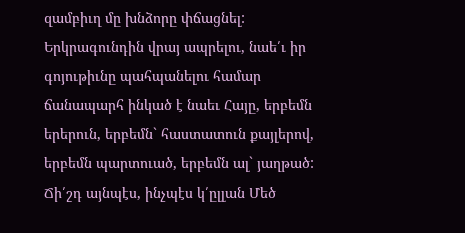զամբիւղ մը խնձորը փճացնել:
Երկրագունդին վրայ ապրելու, նաե՛ւ իր գոյութիւնը պահպանելու համար ճանապարհ ինկած է նաեւ Հայը, երբեմն երերուն, երբեմն` հաստատուն քայլերով, երբեմն պարտուած, երբեմն ալ` յաղթած: Ճի՛շդ այնպէս, ինչպէս կ՛ըլլան Մեծ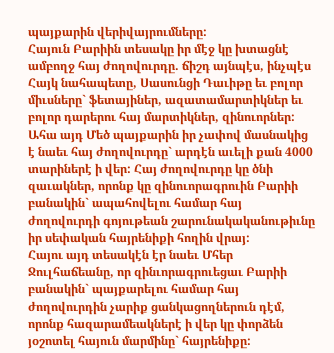պայքարին վերիվայրումները:
Հայուն Բարիին տեսակը իր մէջ կը խտացնէ ամբողջ հայ ժողովուրդը. ճիշդ այնպէս, ինչպէս Հայկ նահապետը, Սասունցի Դաւիթը եւ բոլոր միւսները` ֆետայիներ, ազատամարտիկներ եւ բոլոր դարերու հայ մարտիկներ, զինուորներ:
Ահա այդ Մեծ պայքարին իր չափով մասնակից է նաեւ հայ ժողովուրդը` արդէն աւելի քան 4000 տարիներէ ի վեր: Հայ ժողովուրդը կը ծնի զաւակներ, որոնք կը զինուորագրուին Բարիի բանակին` ապահովելու համար հայ ժողովուրդի գոյութեան շարունակականութիւնը իր սեփական հայրենիքի հողին վրայ:
Հայու այդ տեսակէն էր նաեւ Մհեր Ջուլհաճեանը, որ զինւորագրուեցաւ Բարիի բանակին` պայքարելու համար հայ ժողովուրդին չարիք ցանկացողներուն դէմ, որոնք հազարամեակներէ ի վեր կը փորձեն յօշոտել հայուն մարմինը` հայրենիքը: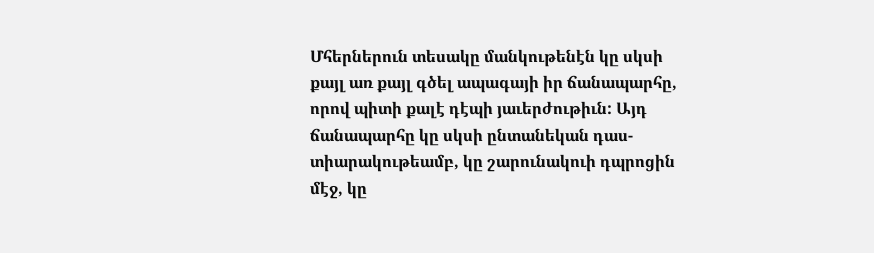Մհերներուն տեսակը մանկութենէն կը սկսի քայլ առ քայլ գծել ապագայի իր ճանապարհը, որով պիտի քալէ դէպի յաւերժութիւն: Այդ ճանապարհը կը սկսի ընտանեկան դաս- տիարակութեամբ, կը շարունակուի դպրոցին մէջ, կը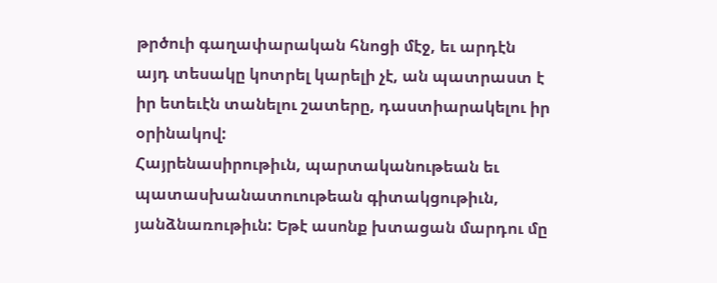թրծուի գաղափարական հնոցի մէջ, եւ արդէն այդ տեսակը կոտրել կարելի չէ, ան պատրաստ է իր ետեւէն տանելու շատերը, դաստիարակելու իր օրինակով:
Հայրենասիրութիւն, պարտականութեան եւ պատասխանատուութեան գիտակցութիւն, յանձնառութիւն: Եթէ ասոնք խտացան մարդու մը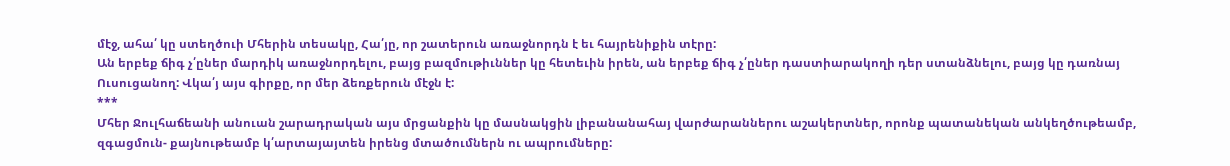մէջ, ահա՛ կը ստեղծուի Մհերին տեսակը, Հա՛յը, որ շատերուն առաջնորդն է եւ հայրենիքին տէրը:
Ան երբեք ճիգ չ՛ըներ մարդիկ առաջնորդելու, բայց բազմութիւններ կը հետեւին իրեն, ան երբեք ճիգ չ՛ըներ դաստիարակողի դեր ստանձնելու, բայց կը դառնայ Ուսուցանող: Վկա՛յ այս գիրքը, որ մեր ձեռքերուն մէջն է:
***
Մհեր Ջուլհաճեանի անուան շարադրական այս մրցանքին կը մասնակցին լիբանանահայ վարժարաններու աշակերտներ, որոնք պատանեկան անկեղծութեամբ, զգացմուն- քայնութեամբ կ՛արտայայտեն իրենց մտածումներն ու ապրումները: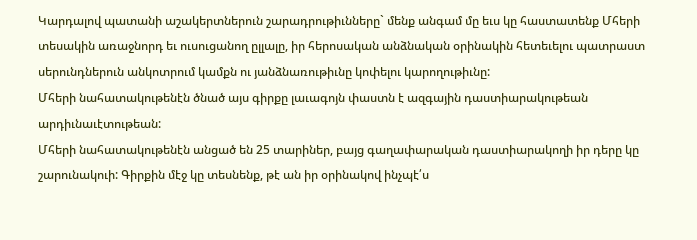Կարդալով պատանի աշակերտներուն շարադրութիւնները` մենք անգամ մը եւս կը հաստատենք Մհերի տեսակին առաջնորդ եւ ուսուցանող ըլլալը, իր հերոսական անձնական օրինակին հետեւելու պատրաստ սերունդներուն անկոտրում կամքն ու յանձնառութիւնը կոփելու կարողութիւնը:
Մհերի նահատակութենէն ծնած այս գիրքը լաւագոյն փաստն է ազգային դաստիարակութեան արդիւնաւէտութեան:
Մհերի նահատակութենէն անցած են 25 տարիներ, բայց գաղափարական դաստիարակողի իր դերը կը շարունակուի: Գիրքին մէջ կը տեսնենք, թէ ան իր օրինակով ինչպէ՛ս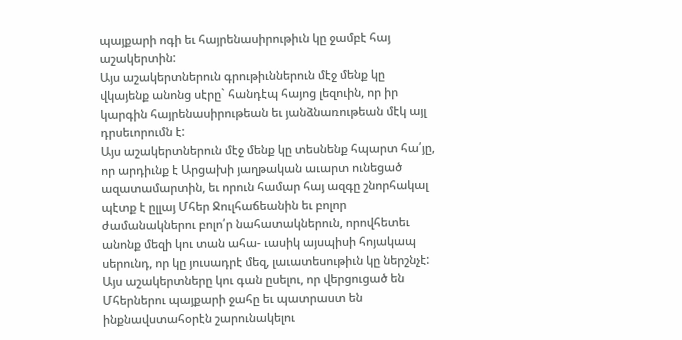պայքարի ոգի եւ հայրենասիրութիւն կը ջամբէ հայ աշակերտին:
Այս աշակերտներուն գրութիւններուն մէջ մենք կը վկայենք անոնց սէրը` հանդէպ հայոց լեզուին, որ իր կարգին հայրենասիրութեան եւ յանձնառութեան մէկ այլ դրսեւորումն է:
Այս աշակերտներուն մէջ մենք կը տեսնենք հպարտ հա՛յը, որ արդիւնք է Արցախի յաղթական աւարտ ունեցած ազատամարտին, եւ որուն համար հայ ազգը շնորհակալ պէտք է ըլլայ Մհեր Ջուլհաճեանին եւ բոլոր ժամանակներու բոլո՛ր նահատակներուն, որովհետեւ անոնք մեզի կու տան ահա- ւասիկ այսպիսի հոյակապ սերունդ, որ կը յուսադրէ մեզ, լաւատեսութիւն կը ներշնչէ:
Այս աշակերտները կու գան ըսելու, որ վերցուցած են Մհերներու պայքարի ջահը եւ պատրաստ են ինքնավստահօրէն շարունակելու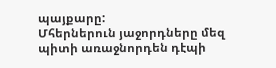պայքարը:
Մհերներուն յաջորդները մեզ պիտի առաջնորդեն դէպի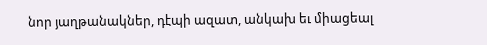նոր յաղթանակներ, դէպի ազատ, անկախ եւ միացեալ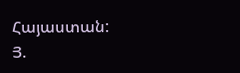Հայաստան:
Յ.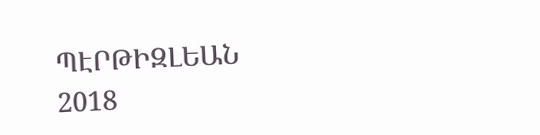ՊԷՐԹԻԶԼԵԱՆ
2018